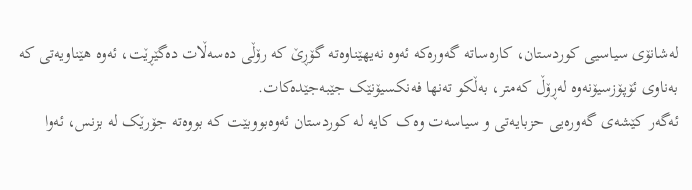لەشانۆی سیاسیی کوردستان، کارەساتە گەورەکە ئەوە نەیهێناوەتە گۆڕێ کە رۆڵی دەسەڵات دەگێڕێت، ئەوە هێناویەتی کە بەناوی ئۆپۆزسیۆنەوە لەڕۆڵ کەمتر، بەڵکو تەنها فەنکسیۆنێک جێبەجێدەکات.
ئەگەر کێشەی گەورەیی حزبایەتی و سیاسەت وەک کایە لە کوردستان ئەوەبووبێت کە بووەتە جۆرێک لە بزنس، ئەوا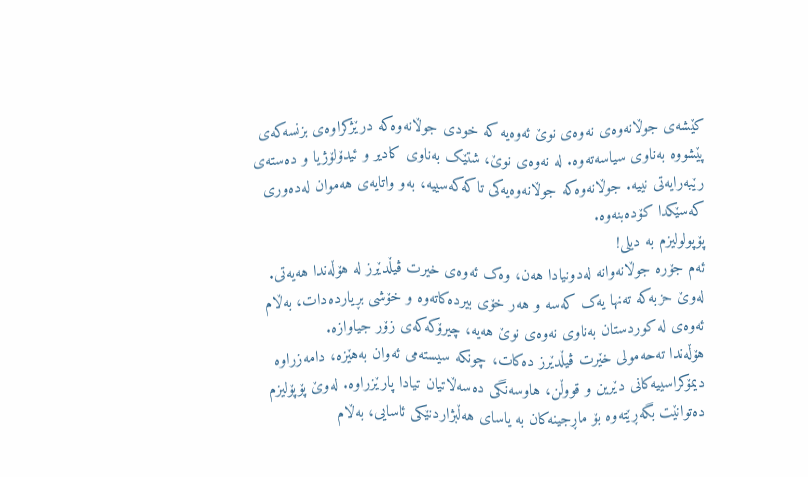کێشەی جوڵانەوەی نەوەی نوێ ئەوەیە کە خودی جوڵانەوەکە درێژکراوەی بزنسەکەی پێشووە بەناوی سیاسەتەوە. لە نەوەی نوێ، شتێک بەناوی کادیر و ئیدۆلۆژیا و دەستەی رێبەرایەتی نییە. جوڵانەوەکە جوڵانەوەیەکی تاکەکەسییە، بەو واتایەی هەموان لەدەوری کەسێکدا کۆدەبنەوە.
پۆپولولیزم بە دیلی!
ئەم جۆرە جوڵانەوانە لەدونیادا هەن، وەک ئەوەی خیرت ڤیڵدێرز لە هۆڵەندا هەیەتی. لەوێ حزبەکە تەنها یەک کەسە و هەر خۆی بیردەکاتەوە و خۆشی بڕیاردەدات، بەڵام ئەوەی لە کوردستان بەناوی نەوەی نوێ هەیە، چیرۆکەکەی زۆر جیاوازە.
هۆڵەندا تەحەمولی خێرت ڤیڵدێرز دەکات، چونکە سیستەمی ئەوان بەهێزە، دامەزراوە دیمۆکراسییەکانی دێرین و قووڵن، هاوسەنگی دەسەڵاتیان تیادا پارێزراوە. لەوێ پۆپۆلیزم دەتوانێت بگەڕێتەوە بۆ ماڕجینەکان بە یاسای هەڵبژاردنێکی ئاسایی، بەڵام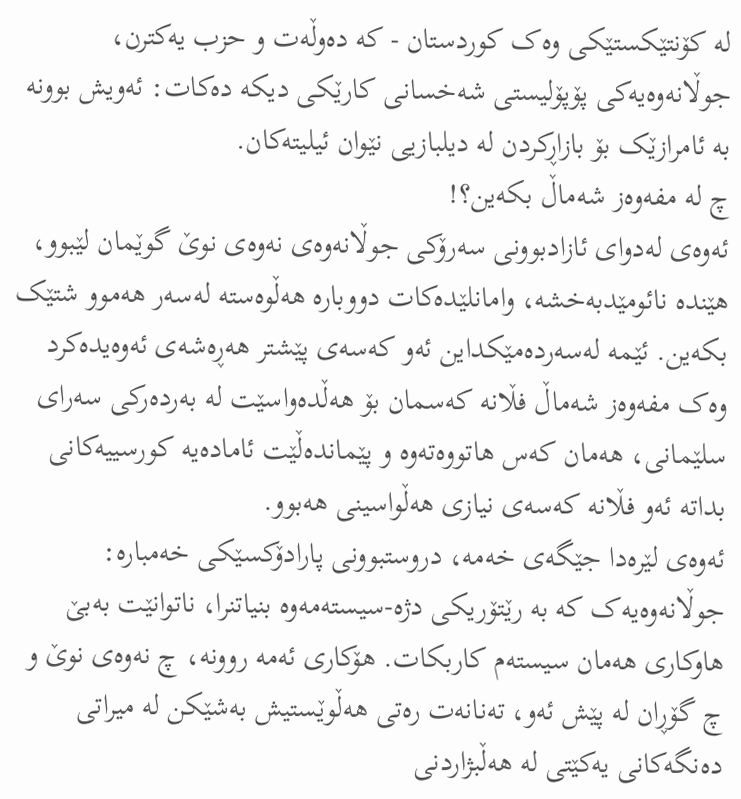لە کۆنتێکستێکی وەک کوردستان - کە دەوڵەت و حزب یەکترن، جوڵانەوەیەکی پۆپۆلیستی شەخسانی کارێکی دیکە دەکات: ئەویش بوونە بە ئامرازێک بۆ بازاڕکردن لە دیلبازیی نێوان ئیلیتەکان.
چ لە مفەوەز شەماڵ بکەین؟!
ئەوەی لەدوای ئازادبوونی سەرۆکی جوڵانەوەی نەوەی نوێ گوێمان لێبوو، هێندە نائومێدبەخشە، وامانلێدەکات دووبارە هەڵوەستە لەسەر هەموو شتێک بکەین. ئێمە لەسەردەمێکداین ئەو کەسەی پێشتر هەڕەشەی ئەوەیدەکرد وەک مفەوەز شەماڵ فڵانە کەسمان بۆ هەڵدەواسێت لە بەردەرکی سەرای سلێمانی، هەمان کەس هاتووەتەوە و پێماندەڵێت ئامادەیە کورسییەکانی بداتە ئەو فڵانە کەسەی نیازی هەڵواسینی هەبوو.
ئەوەی لێرەدا جێگەی خەمە، دروستبوونی پارادۆکسێکی خەمبارە: جوڵانەوەیەک کە بە رێتۆریکی دژە-سیستەمەوە بنیاتنرا، ناتوانێت بەبێ هاوکاری هەمان سیستەم کاربکات. هۆکاری ئەمە روونە، چ نەوەی نوێ و چ گۆڕان لە پێش ئەو، تەنانەت رەتی هەڵوێستیش بەشێکن لە میراتی دەنگەکانی یەکێتی لە هەڵبژاردنی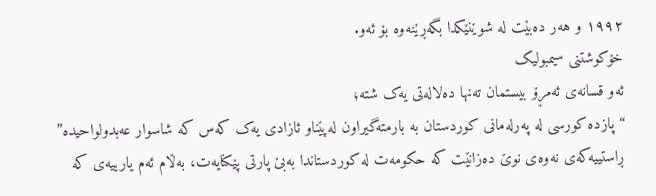١٩٩٢ و هەر دەبێت لە شوێنێکدا بگەڕێنەوە بۆ ئەو.
خۆکوشتنی سیمبولیک
ئەو قسانەی ئەمڕۆ بیستمان تەنها دەلالەتی یەک شتە؛
“پازدە کورسی لە پەرلەمانی کوردستان بە بارمتەگیراون لەپێناو ئازادی یەک کەس کە شاسوار عەبدولواحیدە”
ڕاستییەکەی نەوەی نوێ دەزانێت کە حکومەت لە کوردستاندا بەبێ پارتی پێکنایەت، بەڵام ئەم یارییەی کە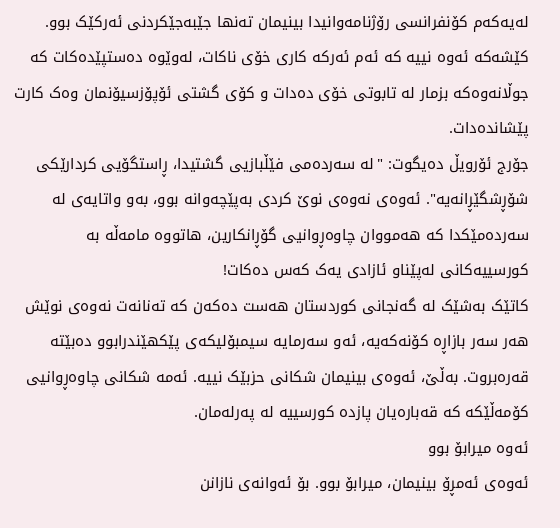لەیەکەم کۆنفرانسی رۆژنامەوانیدا بینیمان تەنها جێبەجێکردنی ئەرکێک بوو.
کێشەکە ئەوە نییە کە ئەم ئەرکە کاری خۆی ناکات، لەوێوە دەستپێدەکات کە جوڵانەوەکە بزمار لە تابوتی خۆی دەدات و کۆی گشتی ئۆپۆزسیۆنمان وەک کارت پێشاندەدات.
جۆرج ئۆرویڵ دەیگوت: "لە سەردەمی فێڵبازیی گشتیدا، ڕاستگۆیی کردارێکی شۆڕشگێڕانەیە". ئەوەی نەوەی نوێ کردی بەپێچەوانە بوو، بەو واتایەی لە سەردەمێکدا کە هەمووان چاوەڕوانیی گۆڕانکارین، هاتووە مامەڵە بە کورسییەکانی لەپێناو ئازادی یەک کەس دەکات!
کاتێک بەشێک لە گەنجانی کوردستان هەست دەکەن کە تەنانەت نەوەی نوێش هەر سەر بازاڕە کۆنەکەیە، ئەو سەرمایە سیمبۆلیکەی پێکهێندرابوو دەبێتە قەرەبروت. بەڵێ، ئەوەی بینیمان شکانی حزبێک نییە. ئەمە شکانی چاوەڕوانیی کۆمەڵێکە کە قەبارەیان پازدە کورسییە لە پەرلەمان.
ئەوە میرابۆ بوو
ئەوەی ئەمڕۆ بینیمان، میرابۆ بوو. بۆ ئەوانەی نازانن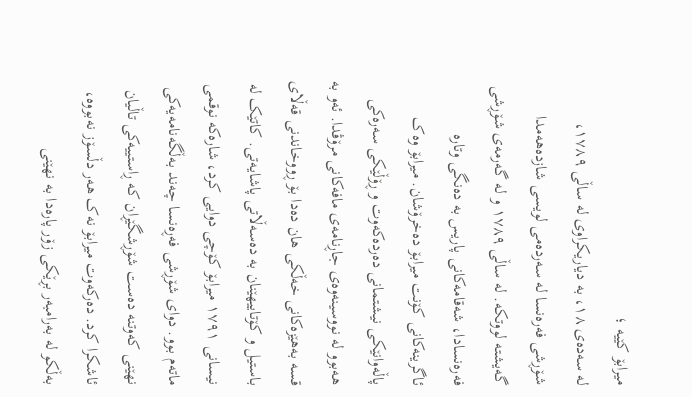میرابۆ کێیە ؛
لە سەدەی ١٨، بە دیاریکراوی لە ساڵی ١٧٨٩، شۆڕشی فەرەنسا لە سەردەمی لویسی شازدەهەمدا گەیشتە لووتکە. لە ساڵی ١٧٨٩ و لە گەرمەی شۆڕشی فەرەنسادا، شەقامەکانی پاریس بە دەنگی وتارە ئاگرینەکانی کۆنت میرابۆ دەخرۆشان. میرابۆ وەک پاڵەوانێکی نیشتمانی دەردەکەوت و ڕۆڵێکی سەرەکی هەبوو لە نووسینەوەی جاڕنامەی مافەکانی مرۆڤدا. ئەو بە قسە بەهێزەکانی خەڵکی هان دەدا بۆ ڕووخاندنی قەڵای باستیل و کۆتاییهێنان بە دەسەڵاتی پاشایەتی. کاتێک لە نیسانی ١٧٩١ میرابۆ کۆچی دوایی کرد، شارەکە نوقمی ماتەم بوو. دوای شۆڕشی فەڕەنسا چەند بەڵگەنامەیەکی نهێنی کەوتنە دەست شۆڕشگێڕان کە ڕاستییەکی تاڵیان ئاشکرا کرد. دەرکەوت میرابۆ نەک هەر دڵسۆز نەبووە، بەڵکو لە بەرامبەر بڕێکی زۆر پارەدا بە نهێنی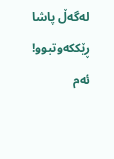لەگەڵ پاشا ڕێککەوتبوو! ئەم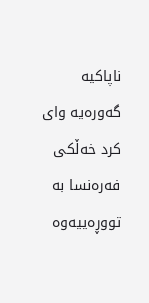ناپاکیە گەورەیە وای کرد خەڵکی فەرەنسا بە تووڕەییەوە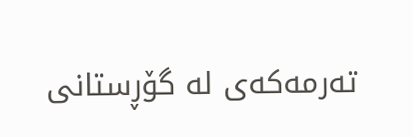تەرمەکەی لە گۆڕستانی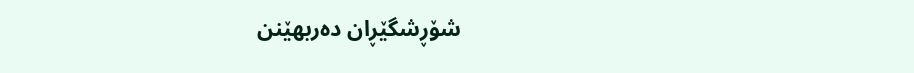شۆڕشگێڕان دەربهێنن